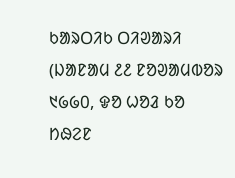ᱠᱟᱨᱛᱤᱠ ᱛᱤᱣᱟᱨᱤ (ᱡᱟᱱᱟᱢ ᱒᱒ ᱱᱚᱣᱟᱢᱵᱚᱨ ᱑᱙᱙᱐, ᱫᱚ ᱦᱚᱲ ᱠᱚ ᱴᱷᱮᱱ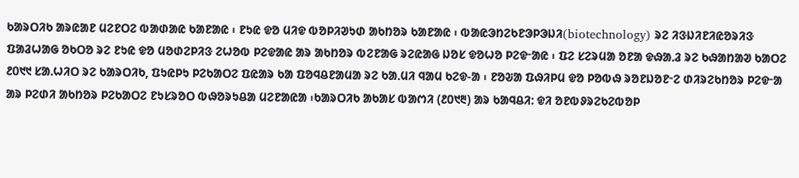ᱠᱟᱨᱛᱤᱠ ᱟᱨᱭᱟᱱ ᱢᱮᱱᱛᱮ ᱵᱟᱰᱟᱭ ᱠᱟᱱᱟᱭ ᱾ ᱱᱩᱭ ᱫᱚ ᱢᱤᱫ ᱵᱚᱞᱤᱣᱩᱰ ᱟᱠᱴᱚᱨ ᱠᱟᱱᱟᱭ ᱾ ᱵᱟᱭᱳᱴᱮᱠᱱᱳᱞᱳᱡᱤ(biotechnology) ᱨᱮ ᱤᱝᱡᱤᱱᱤᱭᱚᱨᱤᱝ ᱯᱟᱲᱦᱟᱜ ᱚᱠᱛᱚ ᱨᱮ ᱱᱩᱭ ᱫᱚ ᱢᱚᱰᱮᱞᱤᱝ ᱮᱦᱚᱵ ᱞᱮᱫᱟᱭ ᱟᱨ ᱟᱠᱴᱚᱨ ᱵᱮᱱᱟᱜ ᱨᱮᱭᱟᱜ ᱡᱚᱥ ᱫᱚᱦᱚ ᱞᱮᱫᱼᱟᱭ ᱾ ᱯᱮ ᱥᱮᱨᱢᱟ ᱚᱱᱟ ᱫᱷᱟᱹᱲ ᱨᱮ ᱠᱷᱟᱴᱟᱣ ᱠᱟᱛᱮ ᱒᱐᱑᱑ ᱥᱟ.ᱦᱤᱛ ᱨᱮ ᱠᱟᱨᱛᱤᱠ, ᱯᱩᱭᱞᱩ ᱞᱮᱠᱟᱛᱮ ᱯᱭᱟᱨ ᱠᱟ ᱯᱚᱧᱪᱱᱟᱢᱟ ᱨᱮ ᱠᱟᱹᱢᱤ ᱧᱟᱢ ᱠᱮᱫ-ᱟ ᱾ ᱱᱚᱶᱟ ᱯᱷᱤᱞᱢ ᱫᱚ ᱞᱚᱵᱷ ᱨᱚᱱᱡᱚᱱᱼᱮ ᱰᱤᱨᱮᱠᱴᱚᱨ ᱞᱮᱫᱼᱟ ᱟᱨ ᱞᱮᱰᱤ ᱟᱠᱴᱚᱨ ᱞᱮᱠᱟᱛᱮ ᱱᱩᱥᱨᱚᱛ ᱵᱷᱚᱨᱩᱪᱟ ᱢᱮᱱᱟᱭᱟ ᱾ᱠᱟᱨᱛᱤᱠ ᱟᱠᱟᱥ ᱵᱟᱬᱤ (᱒᱐᱑᱓) ᱟᱨ ᱠᱟᱧᱪᱤ: ᱫᱤ ᱚᱱᱵᱽᱨᱮᱠᱮᱵᱚᱞ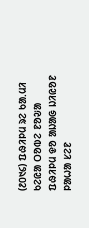(᱒᱐᱑᱔) ᱯᱷᱤᱞᱢ ᱨᱮ ᱠᱟᱹᱢᱤ ᱠᱮᱭᱟ ᱛᱚᱵᱮ ᱱᱚᱶᱟ ᱯᱷᱤᱞᱢ ᱫᱚ ᱟᱡᱟᱜ ᱡᱤᱭᱚᱱ ᱞᱟᱦᱟ ᱥᱮᱱ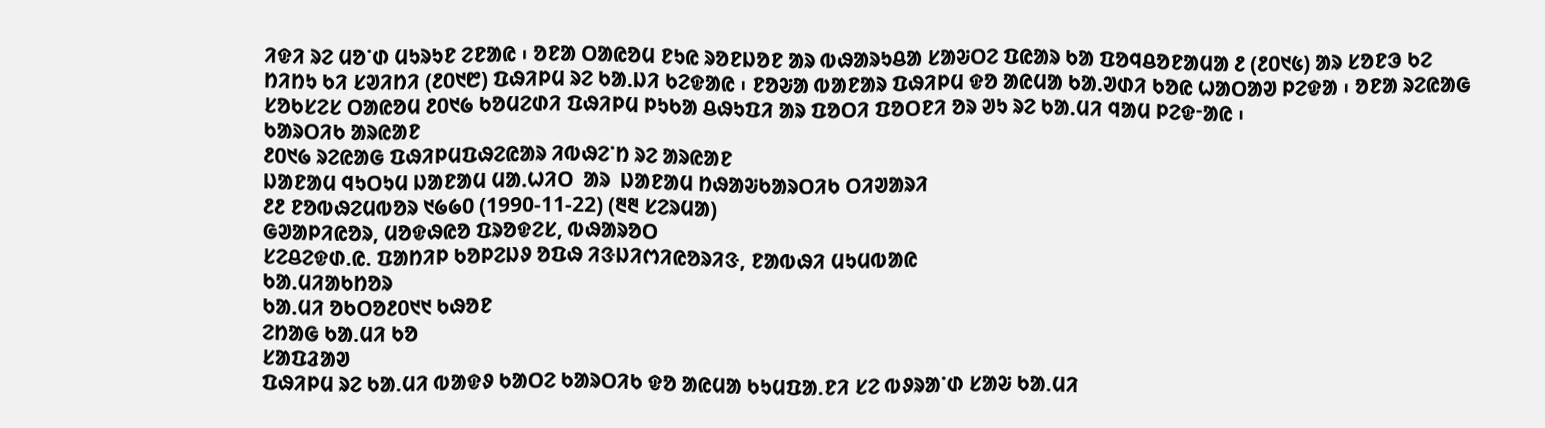ᱤᱫᱤ ᱨᱮ ᱢᱚᱸᱰ ᱢᱩᱨᱩᱱ ᱮᱱᱟᱭ ᱾ ᱚᱱᱟ ᱛᱟᱭᱚᱢ ᱱᱩᱭ ᱨᱚᱱᱡᱚᱱ ᱟᱨ ᱵᱷᱟᱨᱩᱪᱟ ᱥᱟᱶᱛᱮ ᱯᱭᱟᱨ ᱠᱟ ᱯᱚᱧᱪᱚᱱᱟᱢᱟ ᱒ (᱒᱐᱑᱕) ᱟᱨ ᱥᱚᱱᱳ ᱠᱮ ᱴᱤᱴᱩ ᱠᱤ ᱥᱣᱤᱴᱤ (᱒᱐᱑᱘) ᱯᱷᱤᱞᱢ ᱨᱮ ᱠᱟᱹᱡᱤ ᱠᱮᱫᱟᱭ ᱾ ᱱᱚᱶᱟ ᱵᱟᱱᱟᱨ ᱯᱷᱤᱞᱢ ᱫᱚ ᱟᱭᱢᱟ ᱠᱟᱹᱣᱰᱤ ᱠᱚᱭ ᱦᱟᱛᱟᱣ ᱞᱮᱫᱟ ᱾ ᱚᱱᱟ ᱨᱮᱭᱟᱜ ᱥᱚᱠᱥᱮᱥ ᱛᱟᱭᱚᱢ ᱒᱐᱑᱙ ᱠᱚᱢᱮᱰᱤ ᱯᱷᱤᱞᱢ ᱞᱩᱠᱟ ᱪᱷᱩᱯᱤ ᱟᱨ ᱯᱚᱛᱤ ᱯᱚᱛᱱᱤ ᱚᱨ ᱣᱩ ᱨᱮ ᱠᱟᱹᱢᱤ ᱧᱟᱢ ᱞᱮᱫᱼᱟᱭ ᱾
ᱠᱟᱨᱛᱤᱠ ᱟᱨᱭᱟᱱ
᱒᱐᱑᱙ ᱨᱮᱭᱟᱜ ᱯᱷᱤᱞᱢᱯᱷᱮᱭᱟᱨ ᱤᱵᱷᱮᱸᱴ ᱨᱮ ᱟᱨᱭᱟᱱ
ᱡᱟᱱᱟᱢ ᱧᱩᱛᱩᱢ ᱡᱟᱱᱟᱢ ᱢᱟᱹᱦᱤᱛ  ᱟᱨ  ᱡᱟᱱᱟᱢ ᱴᱷᱟᱶᱠᱟᱨᱛᱤᱠ ᱛᱤᱣᱟᱨᱤ
᱒᱒ ᱱᱚᱵᱷᱮᱢᱵᱚᱨ ᱑᱙᱙᱐ (1990-11-22) (᱓᱓ ᱥᱮᱨᱢᱟ)
ᱜᱣᱟᱞᱤᱭᱚᱨ, ᱢᱚᱫᱷᱭᱚ ᱯᱨᱚᱫᱮᱥ, ᱵᱷᱟᱨᱚᱛ
ᱥᱮᱪᱮᱫᱰ.ᱭ. ᱯᱟᱴᱤᱞ ᱠᱚᱞᱮᱡᱽ ᱚᱯᱷ ᱤᱝᱡᱤᱬᱤᱭᱚᱨᱤᱝ, ᱱᱟᱵᱷᱤ ᱢᱩᱢᱵᱟᱭ
ᱠᱟᱹᱢᱤᱟᱠᱴᱚᱨ
ᱠᱟᱹᱢᱤ ᱚᱠᱛᱚ᱒᱐᱑᱑ ᱠᱷᱚᱱ
ᱮᱴᱟᱜ ᱠᱟ.ᱢᱤ ᱠᱚ
ᱥᱟᱯᱲᱟᱣ
ᱯᱷᱤᱞᱢ ᱨᱮ ᱠᱟ.ᱢᱤ ᱵᱟᱫᱽ ᱠᱟᱛᱮ ᱠᱟᱨᱛᱤᱠ ᱫᱚ ᱟᱭᱢᱟ ᱠᱩᱢᱯᱟ.ᱱᱤ ᱥᱮ ᱵᱽᱨᱟᱸᱰ ᱥᱟᱶ ᱠᱟ.ᱢᱤ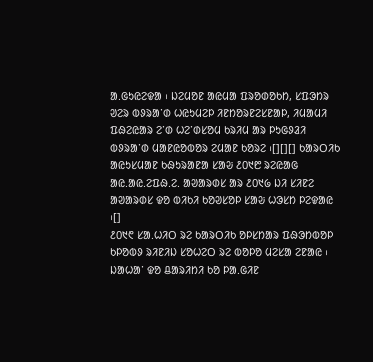ᱟ.ᱜᱩᱭᱮᱫᱟ ᱾ ᱡᱮᱢᱚᱱ ᱟᱭᱢᱟ ᱯᱨᱚᱰᱚᱠᱴ, ᱥᱯᱳᱴᱨ ᱣᱮᱨ ᱵᱽᱨᱟᱸᱰ ᱦᱭᱩᱢᱮᱞ ᱤᱱᱴᱚᱨᱱᱮᱥᱱᱟᱞ, ᱤᱢᱟᱢᱤ ᱯᱷᱮᱭᱟᱨ ᱮᱸᱰ ᱦᱮᱸᱰᱥᱚᱢ ᱠᱨᱤᱢ ᱟᱨ ᱞᱩᱜᱽᱲᱤ ᱵᱽᱨᱟᱸᱰ ᱢᱟᱱᱭᱚᱵᱚᱨ ᱮᱢᱟᱱ ᱠᱚᱨᱮ ᱾[][][] ᱠᱟᱨᱛᱤᱠ ᱟᱭᱩᱥᱢᱟᱱ ᱠᱷᱩᱨᱟᱱᱟ ᱥᱟᱶ ᱒᱐᱑᱘ ᱨᱮᱭᱟᱜ ᱟᱭ.ᱟᱭ.ᱮᱯᱷ.ᱮ. ᱟᱣᱟᱨᱰᱥ ᱟᱨ ᱒᱐᱑᱙ ᱡᱤ ᱥᱤᱱᱮ ᱟᱣᱟᱨᱰᱥ ᱫᱚ ᱵᱤᱠᱤ ᱠᱚᱣᱥᱚᱞ ᱥᱟᱶ ᱦᱳᱥᱴ ᱞᱮᱫᱟᱭ ᱾[]
᱒᱐᱑᱖ ᱥᱟ.ᱦᱤᱛ ᱨᱮ ᱠᱟᱨᱛᱤᱠ ᱚᱞᱥᱴᱟᱨ ᱯᱷᱳᱴᱵᱚᱞ ᱠᱞᱚᱵᱽ ᱨᱤᱱᱤᱡ ᱥᱚᱦᱮᱛ ᱨᱮ ᱵᱚᱞᱚ ᱢᱮᱥᱟ ᱮᱱᱟᱭ ᱾ ᱡᱟᱦᱟᱸ ᱫᱚ ᱪᱟᱨᱤᱴᱤ ᱠᱚ ᱞᱟ.ᱜᱤᱱ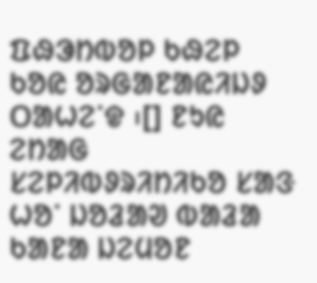ᱯᱷᱳᱴᱵᱚᱞ ᱠᱷᱮᱞ ᱠᱚᱭ ᱚᱨᱜᱟᱱᱟᱭᱤᱡᱽ ᱛᱟᱦᱮᱸᱫ ᱾[] ᱱᱩᱭ ᱮᱴᱟᱜ ᱥᱮᱞᱤᱵᱽᱨᱤᱴᱤᱠᱚ ᱥᱟᱝ ᱦᱚᱸ ᱡᱚᱲᱟᱣ ᱵᱟᱲᱟ ᱠᱟᱱᱟ ᱡᱮᱢᱚᱱ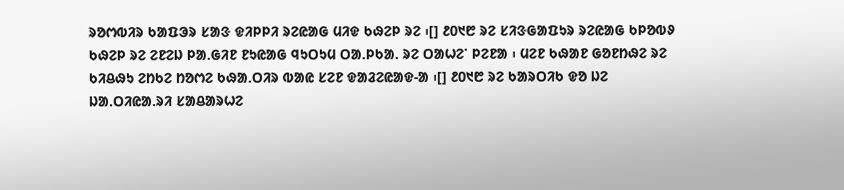ᱨᱚᱬᱵᱤᱨ ᱠᱟᱯᱳᱨ ᱥᱟᱝ ᱫᱤᱞᱞᱤ ᱨᱮᱭᱟᱜ ᱢᱤᱫ ᱠᱷᱮᱞ ᱨᱮ ᱾[] ᱒᱐᱑᱘ ᱨᱮ ᱥᱤᱝᱜᱟᱯᱩᱨ ᱨᱮᱭᱟᱜ ᱠᱞᱚᱵᱽ ᱠᱷᱮᱞ ᱨᱮ ᱮᱱᱮᱡ ᱞᱟ.ᱜᱤᱱ ᱱᱩᱭᱟᱜ ᱧᱩᱛᱩᱢ ᱛᱟ.ᱞᱠᱟ. ᱨᱮ ᱛᱟᱦᱮᱸ ᱞᱮᱱᱟ ᱾ ᱢᱮᱱ ᱠᱷᱟᱱ ᱜᱚᱱᱴᱷᱮ ᱨᱮ ᱠᱤᱪᱷᱩ ᱮᱴᱠᱮ ᱴᱚᱬᱮ ᱠᱷᱟ.ᱛᱤᱨ ᱵᱟᱭ ᱥᱮᱱ ᱫᱟᱲᱮᱭᱟᱫ-ᱟ ᱾[] ᱒᱐᱑᱘ ᱨᱮ ᱠᱟᱨᱛᱤᱠ ᱫᱚ ᱡᱮ ᱡᱟ.ᱛᱤᱭᱟ.ᱨᱤ ᱥᱟᱪᱟᱨᱦᱮ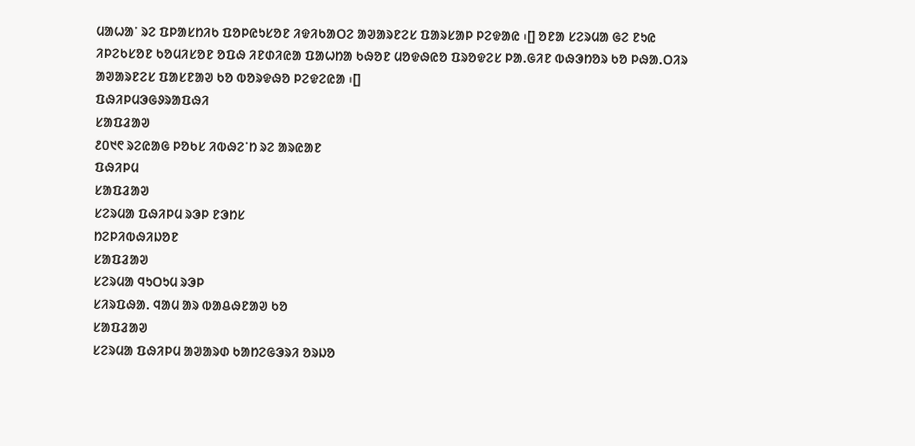ᱢᱟᱦᱟᱸ ᱨᱮ ᱯᱞᱟᱥᱴᱤᱠ ᱯᱚᱞᱭᱩᱥᱚᱱ ᱤᱫᱤᱠᱟᱛᱮ ᱟᱣᱟᱨᱱᱮᱥ ᱯᱟᱨᱥᱟᱞ ᱞᱮᱫᱟᱭ ᱾[] ᱚᱱᱟ ᱥᱮᱨᱢᱟ ᱜᱮ ᱱᱩᱭ ᱤᱞᱮᱠᱥᱚᱱ ᱠᱚᱢᱤᱥᱚᱱ ᱚᱯᱷ ᱤᱱᱰᱤᱭᱟ ᱯᱟᱦᱴᱟ ᱠᱷᱚᱱ ᱢᱚᱫᱷᱭᱚ ᱯᱨᱚᱫᱮᱥ ᱞᱟ.ᱜᱤᱱ ᱵᱷᱳᱴᱚᱨ ᱠᱚ ᱞᱷᱟ.ᱛᱤᱨ ᱟᱣᱟᱨᱱᱮᱥ ᱯᱟᱥᱱᱟᱣ ᱠᱚ ᱵᱚᱨᱫᱷᱚ ᱞᱮᱫᱮᱭᱟ ᱾[]
ᱯᱷᱤᱞᱢᱳᱜᱽᱨᱟᱯᱷᱤ
ᱥᱟᱯᱲᱟᱣ
᱒᱐᱑᱖ ᱨᱮᱭᱟᱜ ᱞᱚᱠᱥ ᱤᱵᱷᱮᱸᱴ ᱨᱮ ᱟᱨᱭᱟᱱ
ᱯᱷᱤᱞᱢ
ᱥᱟᱯᱲᱟᱣ
ᱥᱮᱨᱢᱟ ᱯᱷᱤᱞᱢ ᱨᱳᱞ ᱱᱳᱴᱥ
ᱴᱮᱞᱤᱵᱷᱤᱡᱚᱱ
ᱥᱟᱯᱲᱟᱣ
ᱥᱮᱨᱢᱟ ᱧᱩᱛᱩᱢ ᱨᱳᱞ
ᱥᱤᱨᱯᱷᱟ. ᱧᱟᱢ ᱟᱨ ᱵᱟᱪᱷᱱᱟᱣ ᱠᱚ
ᱥᱟᱯᱲᱟᱣ
ᱥᱮᱨᱢᱟ ᱯᱷᱤᱞᱢ ᱟᱣᱟᱨᱰ ᱠᱟᱴᱮᱜᱳᱨᱤ ᱚᱨᱡᱚ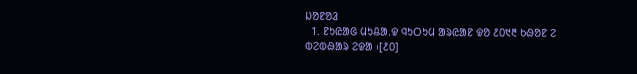ᱡᱚᱱᱚᱲ
  1. ᱱᱩᱭᱟᱜ ᱢᱩᱪᱟ.ᱫ ᱧᱩᱛᱩᱢ ᱟᱨᱭᱟᱱ ᱫᱚ ᱒᱐᱑᱓ ᱠᱷᱚᱱ ᱮ ᱵᱮᱵᱷᱟᱨ ᱮᱫᱟ ᱾[᱒᱐]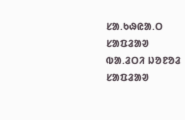ᱥᱟ.ᱠᱷᱭᱟ.ᱛ
ᱥᱟᱯᱲᱟᱣ
ᱵᱟ.ᱲᱛᱤ ᱡᱚᱱᱚᱲ
ᱥᱟᱯᱲᱟᱣ